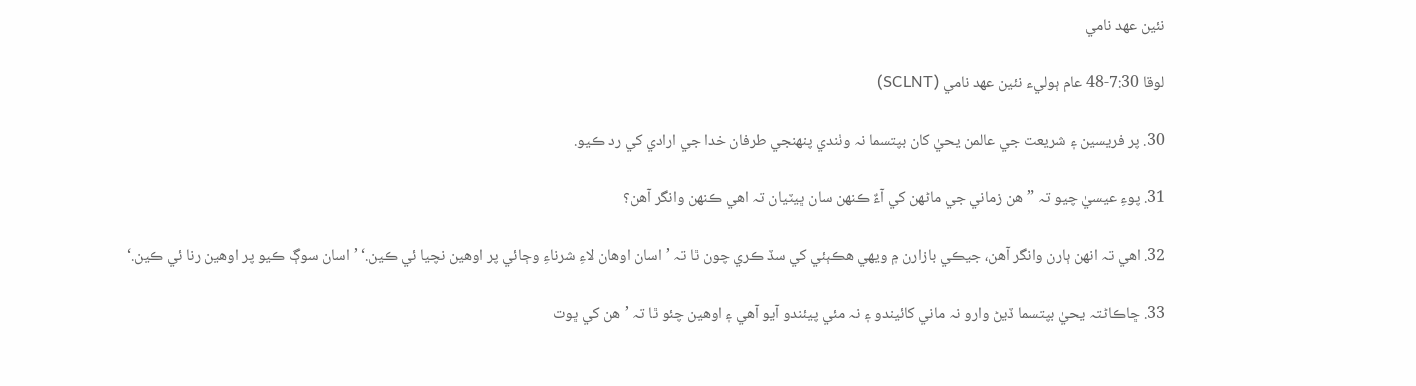نئين عهد نامي

لوقا 7:30-48 عام ٻوليء نئين عهد نامي (SCLNT)

30. پر فريسين ۽ شريعت جي عالمن يحيٰ کان بپتسما نہ وٺندي پنھنجي طرفان خدا جي ارادي کي رد ڪيو.

31. پوءِ عيسيٰ چيو تہ ”ھن زماني جي ماڻھن کي آءٌ ڪنھن سان ڀيٽيان تہ اھي ڪنھن وانگر آھن؟

32. اھي تہ انھن ٻارن وانگر آھن، جيڪي بازارن ۾ ويھي ھڪٻئي کي سڏ ڪري چون ٿا تہ ’اسان اوھان لاءِ شرناءِ وڄائي پر اوھين نچيا ئي ڪين.‘ ’اسان سوڳ ڪيو پر اوھين رنا ئي ڪين.‘

33. ڇاڪاڻتہ يحيٰ بپتسما ڏيڻ وارو نہ ماني کائيندو ۽ نہ مئي پيئندو آيو آھي ۽ اوھين چئو ٿا تہ ’ھن کي ڀوت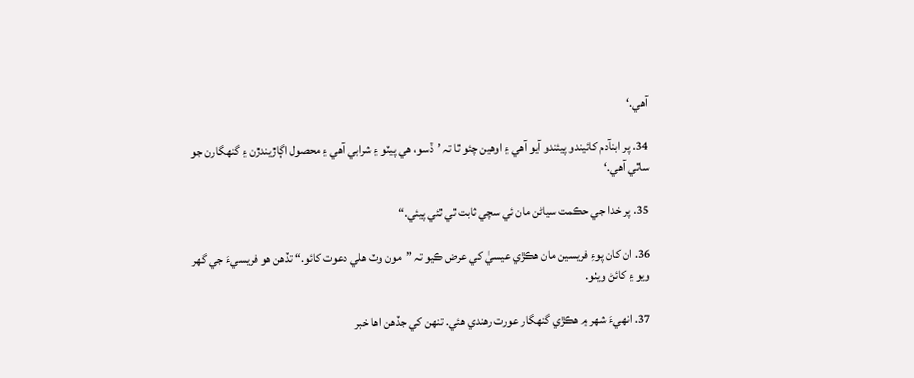آھي.‘

34. پر ابنآدم کائيندو پيئندو آيو آھي ۽ اوھين چئو ٿا تہ ’ڏسو، ھي پيٽو ۽ شرابي آھي ۽ محصول اڳاڙيندڙن ۽ گنھگارن جو ساٿي آھي.‘

35. پر خدا جي حڪمت سياڻن مان ئي سچي ثابت ٿي ٿئي پيئي.“

36. ان کان پوءِ فريسين مان ھڪڙي عيسيٰ کي عرض ڪيو تہ ”مون وٽ ھلي دعوت کائو.“ تڏھن ھو فريسيءَ جي گھر ويو ۽ کائڻ ويٺو.

37. انھيءَ شھر ۾ ھڪڙي گنھگار عورت رھندي ھئي. تنھن کي جڏھن اھا خبر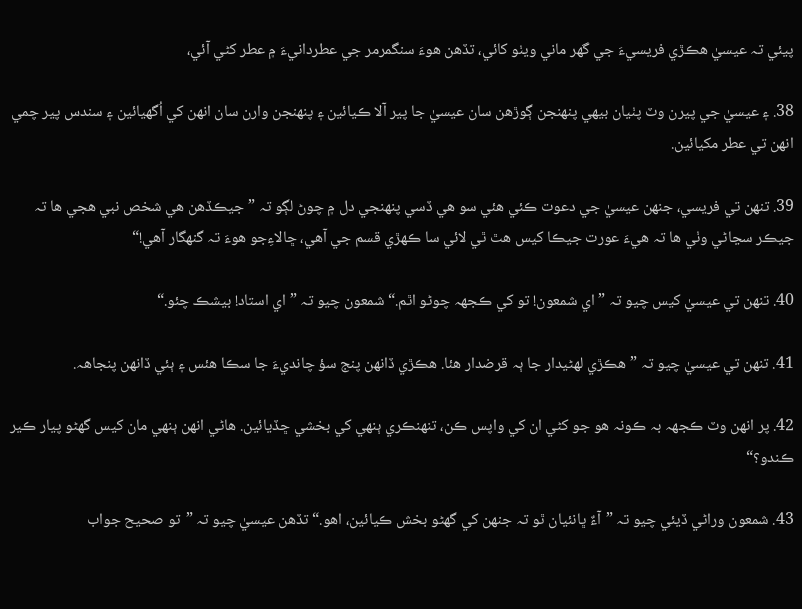پيئي تہ عيسيٰ ھڪڙي فريسيءَ جي گھر ماني ويٺو کائي، تڏھن ھوءَ سنگمرمر جي عطردانيءَ ۾ عطر کڻي آئي،

38. ۽ عيسيٰ جي پيرن وٽ پٺيان بيھي پنھنجن ڳوڙھن سان عيسيٰ جا پير آلا ڪيائين ۽ پنھنجن وارن سان انھن کي اُگھيائين ۽ سندس پير چمي انھن تي عطر مکيائين.

39. تنھن تي فريسي، جنھن عيسيٰ جي دعوت ڪئي ھئي سو ھي ڏسي پنھنجي دل ۾ چوڻ لڳو تہ ”جيڪڏھن ھي شخص نبي ھجي ھا تہ جيڪر سڃاڻي وٺي ھا تہ ھيءَ عورت جيڪا کيس ھٿ ٿي لائي سا ڪھڙي قسم جي آھي، ڇالاءِجو ھوءَ تہ گنھگار آھي!“

40. تنھن تي عيسيٰ کيس چيو تہ ”اي شمعون! تو کي ڪجھہ چوڻو اٿم.“ شمعون چيو تہ ”اي استاد! بيشڪ چئو.“

41. تنھن تي عيسيٰ چيو تہ ”ھڪڙي لھڻيدار جا ٻہ قرضدار ھئا. ھڪڙي ڏانھن پنج سؤ چانديءَ جا سڪا ھئس ۽ ٻئي ڏانھن پنجاھہ.

42. پر انھن وٽ ڪجھہ بہ ڪونہ ھو جو کڻي ان کي واپس ڪن، تنھنڪري ٻنھي کي بخشي ڇڏيائين. ھاڻي انھن ٻنھي مان کيس گھڻو پيار ڪير ڪندو؟“

43. شمعون وراڻي ڏيئي چيو تہ ”آءٌ ڀانئيان ٿو تہ جنھن کي گھڻو بخش ڪيائين، اھو.“ تڏھن عيسيٰ چيو تہ ”تو صحيح جواب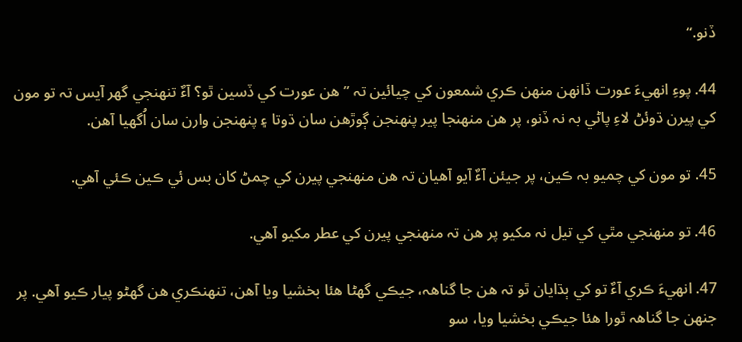ڏنو.“

44. پوءِ انھيءَ عورت ڏانھن منھن ڪري شمعون کي چيائين تہ ”ھن عورت کي ڏسين ٿو؟ آءٌ تنھنجي گھر آيس تہ تو مون کي پيرن ڌوئڻ لاءِ پاڻي بہ نہ ڏنو، پر ھن منھنجا پير پنھنجن ڳوڙھن سان ڌوتا ۽ پنھنجن وارن سان اُگھيا آھن.

45. تو مون کي چميو بہ ڪين، پر جيئن آءٌ آيو آھيان تہ ھن منھنجي پيرن کي چمڻ کان بس ئي ڪين ڪئي آھي.

46. تو منھنجي مٿي کي تيل نہ مکيو پر ھن تہ منھنجي پيرن کي عطر مکيو آھي.

47. انھيءَ ڪري آءٌ تو کي ٻڌايان ٿو تہ ھن جا گناھہ، جيڪي گھڻا ھئا بخشيا ويا آھن، تنھنڪري ھن گھڻو پيار ڪيو آھي. پر جنھن جا گناھہ ٿورا ھئا جيڪي بخشيا ويا، سو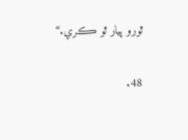ٿورو پيار ٿو ڪري.“

48.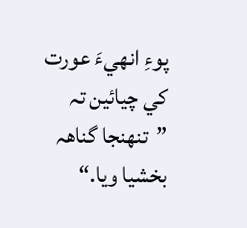پوءِ انھيءَ عورت کي چيائين تہ ”تنھنجا گناھہ بخشيا ويا.“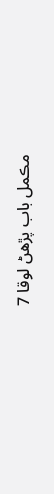مڪمل باب پڙهڻ لوقا 7